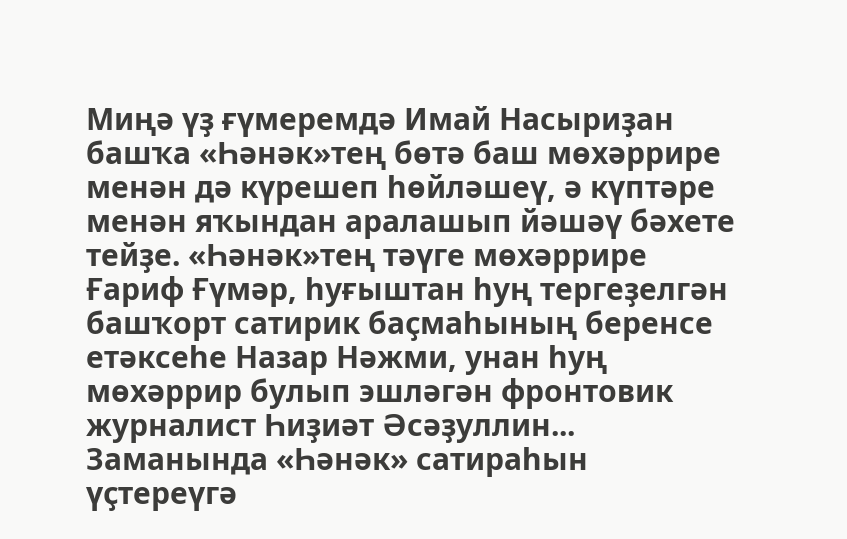Миңә үҙ ғүмеремдә Имай Насыриҙан башҡа «Һәнәк»тең бөтә баш мөхәррире менән дә күрешеп һөйләшеү, ә күптәре менән яҡындан аралашып йәшәү бәхете тейҙе. «Һәнәк»тең тәүге мөхәррире Ғариф Ғүмәр, һуғыштан һуң тергеҙелгән башҡорт сатирик баҫмаһының беренсе етәксеһе Назар Нәжми, унан һуң мөхәррир булып эшләгән фронтовик журналист Һиҙиәт Әсәҙуллин... Заманында «Һәнәк» сатираһын үҫтереүгә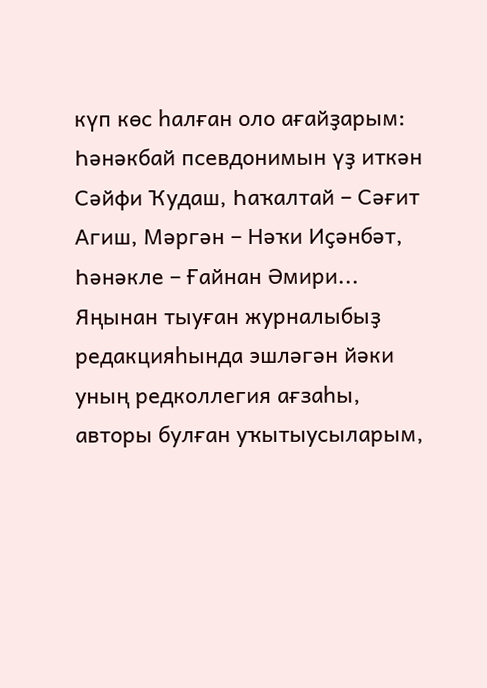күп көс һалған оло ағайҙарым: Һәнәкбай псевдонимын үҙ иткән Сәйфи Ҡудаш, Һаҡалтай – Сәғит Агиш, Мәргән – Нәҡи Иҫәнбәт, Һәнәкле – Ғайнан Әмири... Яңынан тыуған журналыбыҙ редакцияһында эшләгән йәки уның редколлегия ағзаһы, авторы булған уҡытыусыларым,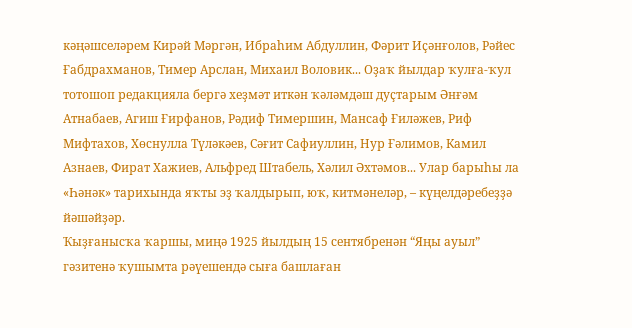кәңәшселәрем Кирәй Мәргән, Ибраһим Абдуллин, Фәрит Иҫәнғолов, Рәйес Ғабдрахманов, Тимер Арслан, Михаил Воловик... Оҙаҡ йылдар ҡулға-ҡул тотошоп редакцияла бергә хеҙмәт иткән ҡәләмдәш дуҫтарым Әнғәм Атнабаев, Агиш Ғирфанов, Рәдиф Тимершин, Мансаф Ғиләжев, Риф Мифтахов, Хөснулла Түләкәев, Сәғит Сафиуллин, Нур Ғәлимов, Камил Азнаев, Фират Хажиев, Альфред Штабель, Хәлил Әхтәмов... Улар барыһы ла «Һәнәк» тарихында яҡты эҙ ҡалдырып, юҡ, китмәнеләр, – күңелдәребеҙҙә йәшәйҙәр.
Ҡыҙғанысҡа ҡаршы, миңә 1925 йылдың 15 сентябренән “Яңы ауыл” гәзитенә ҡушымта рәүешендә сыға башлаған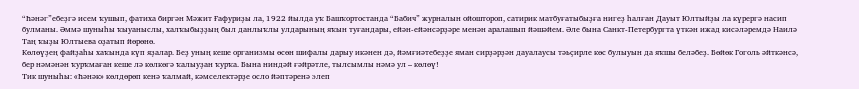“Һәнәг”ебеҙгә исем ҡушып, фатиха биргән Мәжит Ғафуриҙы ла, 1922 йылда уҡ Башҡортостанда “Бабич” журналын ойоштороп, сатирик матбуғатыбыҙға нигеҙ һалған Дауыт Юлтыйҙы ла күрергә насип булманы. Әммә шуныһы ҡыуаныслы, халҡыбыҙҙың был данлыҡлы улдарының яҡын туғандары, ейән-ейәнсәрҙәре менән аралашып йәшәйем. Әле бына Санкт-Петербургта үткән ижад кисәләремдә Наилә Таң ҡыҙы Юлтыева оҙатып йөрөнө.
Көлөүҙең файҙаһы хаҡында күп яҙалар. Беҙ уның кеше организмы өсөн шифалы дарыу икәнен дә, йәмғиәтебеҙҙе яман сирҙәрҙән дауалаусы тәьҫирле көс булыуын да яҡшы беләбеҙ. Бөйөк Гоголь әйткәнсә, бер нәмәнән ҡурҡмаған кеше лә көлкөгә ҡалыуҙан ҡурҡа. Бына ниндәй ғәйрәтле, тылсымлы нәмә ул – көлөү!
Тик шуныһы: «Һәнәк» көлдөрөп кенә ҡалмай, кәмселектәрҙе осло йәптәренә элеп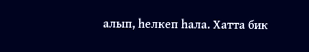алып, һелкеп һала. Хатта бик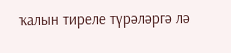ҡалын тиреле түрәләргә лә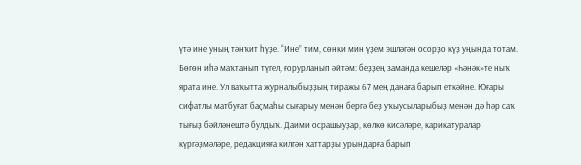үтә ине уның тәнҡит һүҙе. “Ине” тим, сөнки мин үҙем эшләгән осорҙо күҙ уңында тотам. Бөгөн иһә маҡтанып түгел, ғорурланып әйтәм: беҙҙең заманда кешеләр «Һәнәк»те ныҡ ярата ине. Ул ваҡытта журналыбыҙҙың тиражы 67 мең данаға барып еткәйне. Юғары сифатлы матбуғат баҫмаһы сығарыу менән бергә беҙ уҡыусыларыбыҙ менән дә һәр саҡ тығыҙ бәйләнештә булдыҡ. Даими осрашыуҙар, көлкө кисәләре, карикатуралар күргәҙмәләре, редакцияға килгән хаттарҙы урындарға барып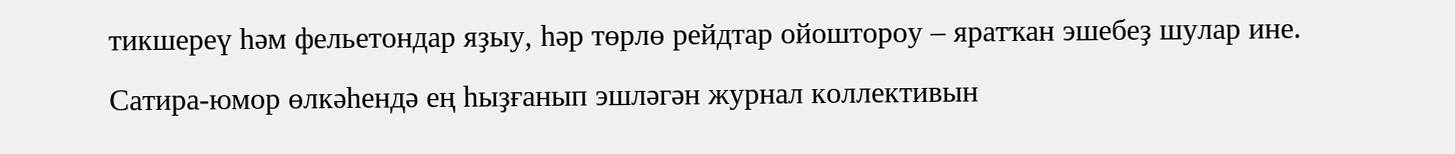тикшереү һәм фельетондар яҙыу, һәр төрлө рейдтар ойоштороу – яратҡан эшебеҙ шулар ине.
Сатира-юмор өлкәһендә ең һыҙғанып эшләгән журнал коллективын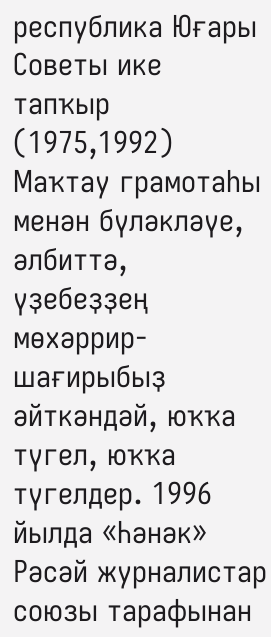республика Юғары Советы ике тапҡыр (1975,1992) Маҡтау грамотаһы менән бүләкләүе, әлбиттә, үҙебеҙҙең мөхәррир-шағирыбыҙ әйткәндәй, юҡҡа түгел, юҡҡа түгелдер. 1996 йылда «Һәнәк» Рәсәй журналистар союзы тарафынан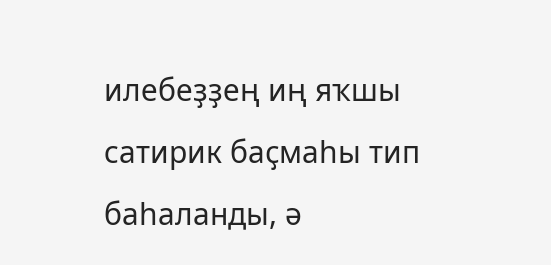илебеҙҙең иң яҡшы сатирик баҫмаһы тип баһаланды, ә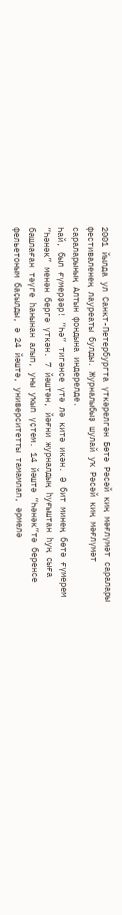2001 йылда ул Санкт-Петербургта үткәрелгән Бөтә Рәсәй киң мәғлүмәт саралары фестиваленең лауреаты булды. Журналыбыҙ шулай уҡ Рәсәй киң мәғлүмәт сараларының Алтын фондына индерелде.
Һай, был ғүмерҙәр! “Һә” тигәнсе үтә лә китә икән. Ә бит минең бөтә ғүмерем “Һәнәк” менән бергә үткән. 7 йәштән, йәғни журналдың һуғыштан һуң сыға башлаған тәүге һанынан алып, уны уҡып үҫтем. 14 йәштә “Һәнәк”тә беренсе фельетоным баҫылды, ә 24 йәштә, университетты тамамлап, әрмелә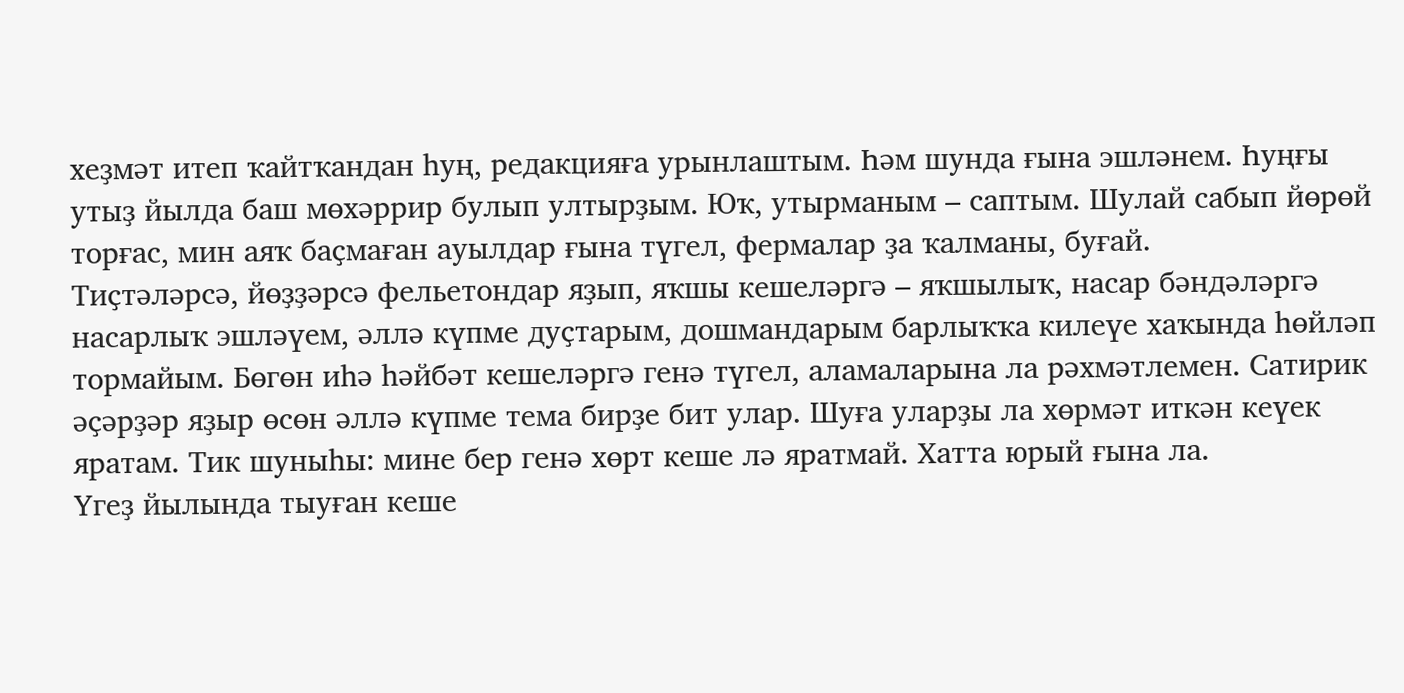хеҙмәт итеп ҡайтҡандан һуң, редакцияға урынлаштым. Һәм шунда ғына эшләнем. Һуңғы утыҙ йылда баш мөхәррир булып ултырҙым. Юҡ, утырманым – саптым. Шулай сабып йөрөй торғас, мин аяҡ баҫмаған ауылдар ғына түгел, фермалар ҙа ҡалманы, буғай.
Тиҫтәләрсә, йөҙҙәрсә фельетондар яҙып, яҡшы кешеләргә – яҡшылыҡ, насар бәндәләргә насарлыҡ эшләүем, әллә күпме дуҫтарым, дошмандарым барлыҡҡа килеүе хаҡында һөйләп тормайым. Бөгөн иһә һәйбәт кешеләргә генә түгел, аламаларына ла рәхмәтлемен. Сатирик әҫәрҙәр яҙыр өсөн әллә күпме тема бирҙе бит улар. Шуға уларҙы ла хөрмәт иткән кеүек яратам. Тик шуныһы: мине бер генә хөрт кеше лә яратмай. Хатта юрый ғына ла.
Үгеҙ йылында тыуған кеше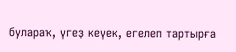булараҡ, үгеҙ кеүек, егелеп тартырға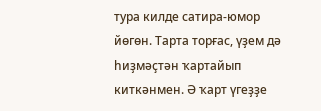тура килде сатира-юмор йөгөн. Тарта торғас, үҙем дә һиҙмәҫтән ҡартайып киткәнмен. Ә ҡарт үгеҙҙе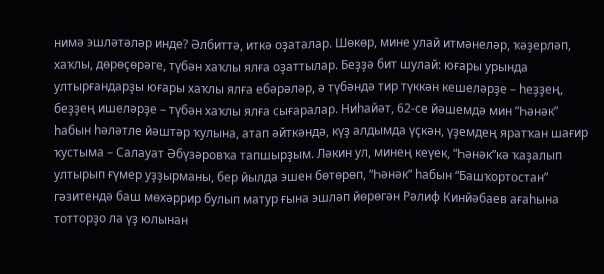нимә эшләтәләр инде? Әлбиттә, иткә оҙаталар. Шөкөр, мине улай итмәнеләр, ҡәҙерләп, хаҡлы, дөрөҫөрәге, түбән хаҡлы ялға оҙаттылар. Беҙҙә бит шулай: юғары урында ултырғандарҙы юғары хаҡлы ялға ебәрәләр, ә түбәндә тир түккән кешеләрҙе – һеҙҙең, беҙҙең ишеләрҙе – түбән хаҡлы ялға сығаралар. Ниһайәт, 62-се йәшемдә мин ”Һәнәк” һабын һәләтле йәштәр ҡулына, атап әйткәндә, күҙ алдымда үҫкән, үҙемдең яратҡан шағир ҡустыма – Салауат Әбүзәровҡа тапшырҙым. Ләкин ул, минең кеүек, “Һәнәк”кә ҡаҙалып ултырып ғүмер уҙҙырманы, бер йылда эшен бөтөрөп, “Һәнәк” һабын “Башҡортостан” гәзитендә баш мөхәррир булып матур ғына эшләп йөрөгән Рәлиф Кинйәбаев ағаһына тотторҙо ла үҙ юлынан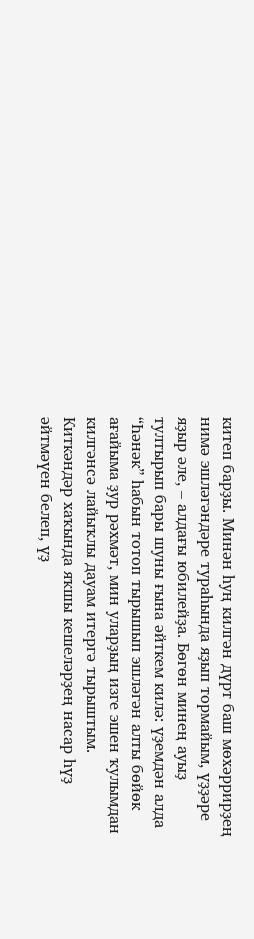китеп барҙы. Минән һуң килгән дүрт баш мөхәррирҙең нимә эшләгәндәре тураһында яҙып тормайым, үҙҙәре яҙыр әле, – алдағы юбилейҙа. Бөгөн минең ауыҙ тултырып бары шуны ғына әйткем килә: үҙемдән алда “Һәнәк” һабын тотоп тырышып эшләгән алты бөйөк ағайыма ҙур рәхмәт, мин уларҙың изге эшен ҡулымдан килгәнсә лайыҡлы дауам итергә тырыштым.
Киткәндәр хаҡында яҡшы кешеләрҙең насар һүҙ әйтмәүен белеп, үҙ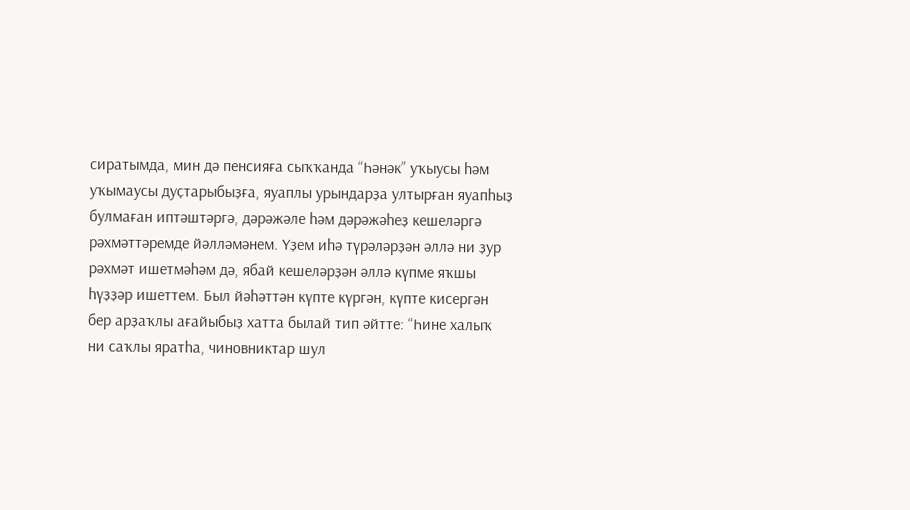сиратымда, мин дә пенсияға сыҡҡанда “Һәнәк” уҡыусы һәм уҡымаусы дуҫтарыбыҙға, яуаплы урындарҙа ултырған яуапһыҙ булмаған иптәштәргә, дәрәжәле һәм дәрәжәһеҙ кешеләргә рәхмәттәремде йәлләмәнем. Үҙем иһә түрәләрҙән әллә ни ҙур рәхмәт ишетмәһәм дә, ябай кешеләрҙән әллә күпме яҡшы һүҙҙәр ишеттем. Был йәһәттән күпте күргән, күпте кисергән бер арҙаҡлы ағайыбыҙ хатта былай тип әйтте: “Һине халыҡ ни саҡлы яратһа, чиновниктар шул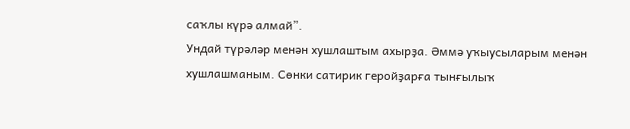саҡлы күрә алмай”.
Ундай түрәләр менән хушлаштым ахырҙа. Әммә уҡыусыларым менән хушлашманым. Сөнки сатирик геройҙарға тынғылыҡ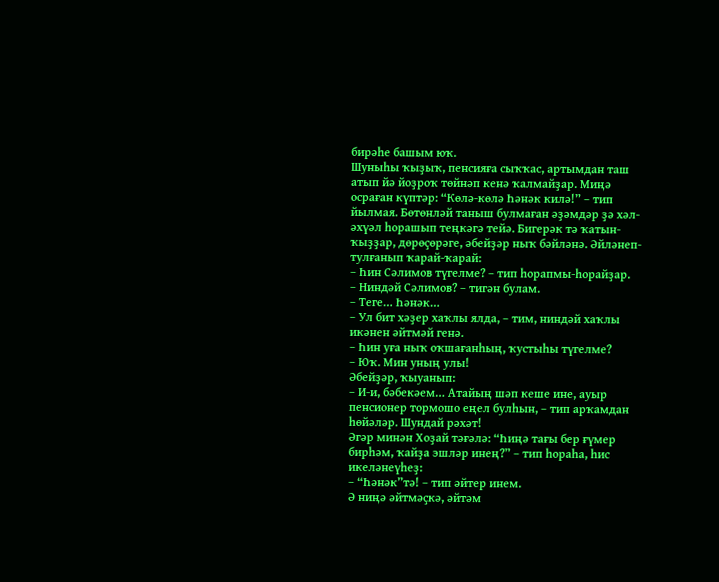бирәһе башым юҡ.
Шуныһы ҡыҙыҡ, пенсияға сыҡҡас, артымдан таш атып йә йоҙроҡ төйнәп кенә ҡалмайҙар. Миңә осраған күптәр: “Көлә-көлә Һәнәк килә!” – тип йылмая. Бөтөнләй таныш булмаған әҙәмдәр ҙә хәл-әхүәл һорашып теңкәгә тейә. Бигерәк тә ҡатын-ҡыҙҙар, дөрөҫөрәге, әбейҙәр ныҡ бәйләнә. Әйләнеп-тулғанып ҡарай-ҡарай:
– Һин Сәлимов түгелме? – тип һорапмы-һорайҙар.
– Ниндәй Сәлимов? – тигән булам.
– Теге… Һәнәк…
– Ул бит хәҙер хаҡлы ялда, – тим, ниндәй хаҡлы икәнен әйтмәй генә.
– Һин уға ныҡ оҡшағанһың, ҡустыһы түгелме?
– Юҡ. Мин уның улы!
Әбейҙәр, ҡыуанып:
– И-и, бәбекәем… Атайың шәп кеше ине, ауыр пенсионер тормошо еңел булһын, – тип арҡамдан һөйәләр. Шундай рәхәт!
Әгәр минән Хоҙай тәғәлә: “Һиңә тағы бер ғүмер бирһәм, ҡайҙа эшләр инең?” – тип һораһа, һис икеләнеүһеҙ:
– “Һәнәк”тә! – тип әйтер инем.
Ә ниңә әйтмәҫкә, әйтәм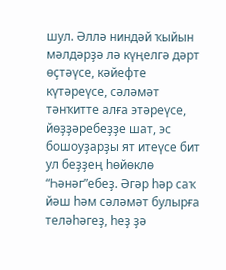шул. Әллә ниндәй ҡыйын мәлдәрҙә лә күңелгә дәрт өҫтәүсе, кәйефте күтәреүсе, сәләмәт тәнҡитте алға этәреүсе, йөҙҙәребеҙҙе шат, эс бошоуҙарҙы ят итеүсе бит ул беҙҙең һөйөклө “Һәнәг”ебеҙ. Әгәр һәр саҡ йәш һәм сәләмәт булырға теләһәгеҙ, һеҙ ҙә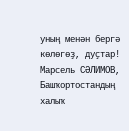уның менән бергә көлөгөҙ, дуҫтар!
Марсель СӘЛИМОВ,
Башҡортостандың халыҡ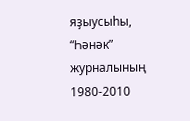яҙыусыһы,
“Һәнәк” журналының
1980-2010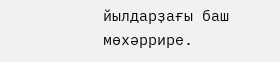йылдарҙағы баш мөхәррире.